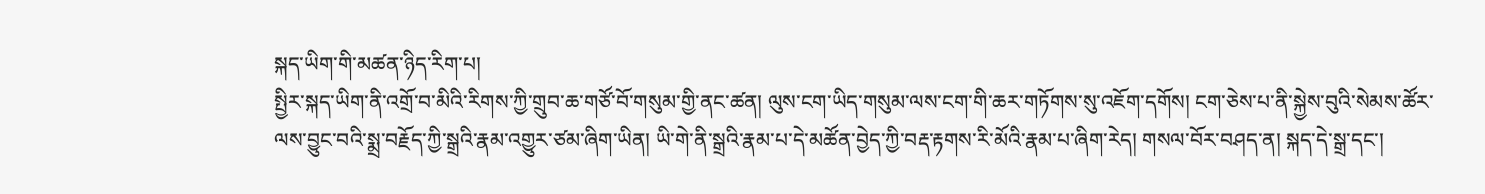སྐད་ཡིག་གི་མཚན་ཉིད་རིག་པ།
སྤྱིར་སྐད་ཡིག་ནི་འགྲོ་བ་མིའི་རིགས་ཀྱི་གྲུབ་ཆ་གཙོ་བོ་གསུམ་གྱི་ནང་ཚན། ལུས་ངག་ཡིད་གསུམ་ལས་ངག་གི་ཆར་གཏོགས་སུ་འཇོག་དགོས། ངག་ཅེས་པ་ནི་སྐྱེས་བུའི་སེམས་ཚོར་ལས་བྱུང་བའི་སྨྲ་བརྗོད་ཀྱི་སྒྲའི་རྣམ་འགྱུར་ཙམ་ཞིག་ཡིན། ཡི་གེ་ནི་སྒྲའི་རྣམ་པ་དེ་མཚོན་བྱེད་ཀྱི་བརྡ་རྟགས་རི་མོའི་རྣམ་པ་ཞིག་རེད། གསལ་བོར་བཤད་ན། སྐད་དེ་སྒྲ་དང་།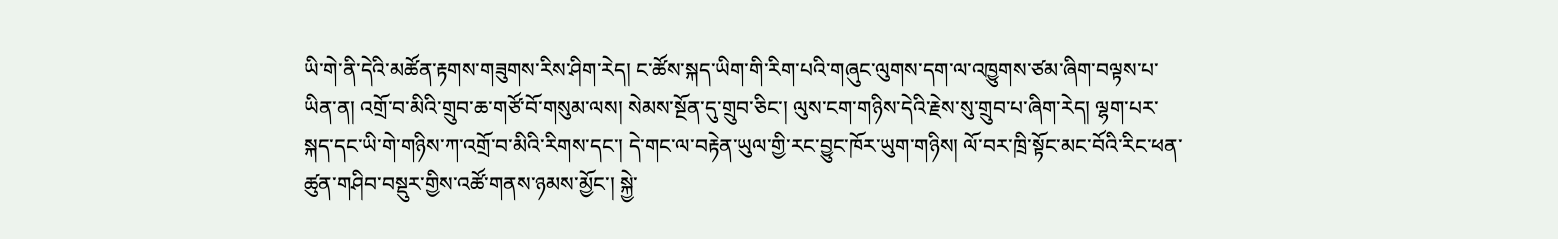ཡི་གེ་ནི་དེའི་མཚོན་རྟགས་གཟུགས་རིས་ཤིག་རེད། ང་ཚོས་སྐད་ཡིག་གི་རིག་པའི་གཞུང་ལུགས་དག་ལ་འཁྱུགས་ཙམ་ཞིག་བལྟས་པ་ཡིན་ན། འགྲོ་བ་མིའི་གྲུབ་ཆ་གཙོ་བོ་གསུམ་ལས། སེམས་སྔོན་དུ་གྲུབ་ཅིང་། ལུས་ངག་གཉིས་དེའི་རྗེས་སུ་གྲུབ་པ་ཞིག་རེད། ལྷག་པར་སྐད་དང་ཡི་གེ་གཉིས་ཀ་འགྲོ་བ་མིའི་རིགས་དང་། དེ་གང་ལ་བརྟེན་ཡུལ་གྱི་རང་བྱུང་ཁོར་ཡུག་གཉིས། ལོ་བར་ཁྲི་སྟོང་མང་བོའི་རིང་ཕན་ཚུན་གཤིབ་བསྡུར་གྱིས་འཚོ་གནས་ཉམས་མྱོང་། སྐྱེ་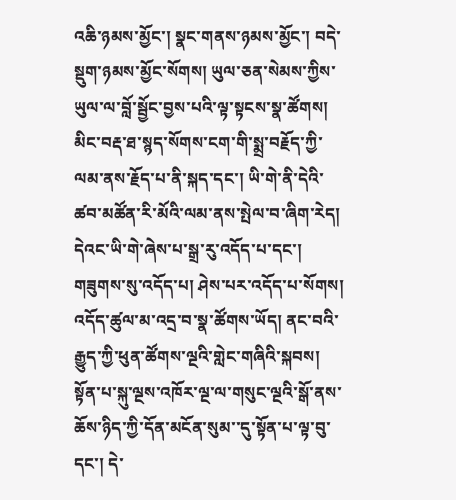འཆི་ཉམས་མྱོང་། སྣང་གནས་ཉམས་མྱོང་། བདེ་སྡུག་ཉམས་མྱོང་སོགས། ཡུལ་ཅན་སེམས་ཀྱིས་ཡུལ་ལ་བློ་སྦྱོང་བྱས་པའི་ལྟ་སྟངས་སྣ་ཚོགས། མིང་བརྡ་ཐ་སྙད་སོགས་ངག་གི་སྨྲ་བརྗོད་ཀྱི་ལམ་ནས་རྗོད་པ་ནི་སྐད་དང་། ཡི་གེ་ནི་དེའི་ཚབ་མཚོན་རི་མོའི་ལམ་ནས་སྤེལ་བ་ཞིག་རེད། དེའང་ཡི་གེ་ཞེས་པ་སྒྲ་རུ་འདོད་པ་དང་། གཟུགས་སུ་འདོད་པ། ཤེས་པར་འདོད་པ་སོགས། འདོད་ཚུལ་མ་འདྲ་བ་སྣ་ཚོགས་ཡོད། ནང་བའི་རྒྱུད་ཀྱི་ཕུན་ཚོགས་ལྔའི་གླེང་གཞིའི་སྐབས། སྟོན་པ་སྐུ་ལྔས་འཁོར་ལྔ་ལ་གསུང་ལྔའི་སྒོ་ནས་ཆོས་ཉིད་ཀྱི་དོན་མངོན་སུམ་་དུ་སྟོན་པ་ལྟ་བུ་དང་། དེ་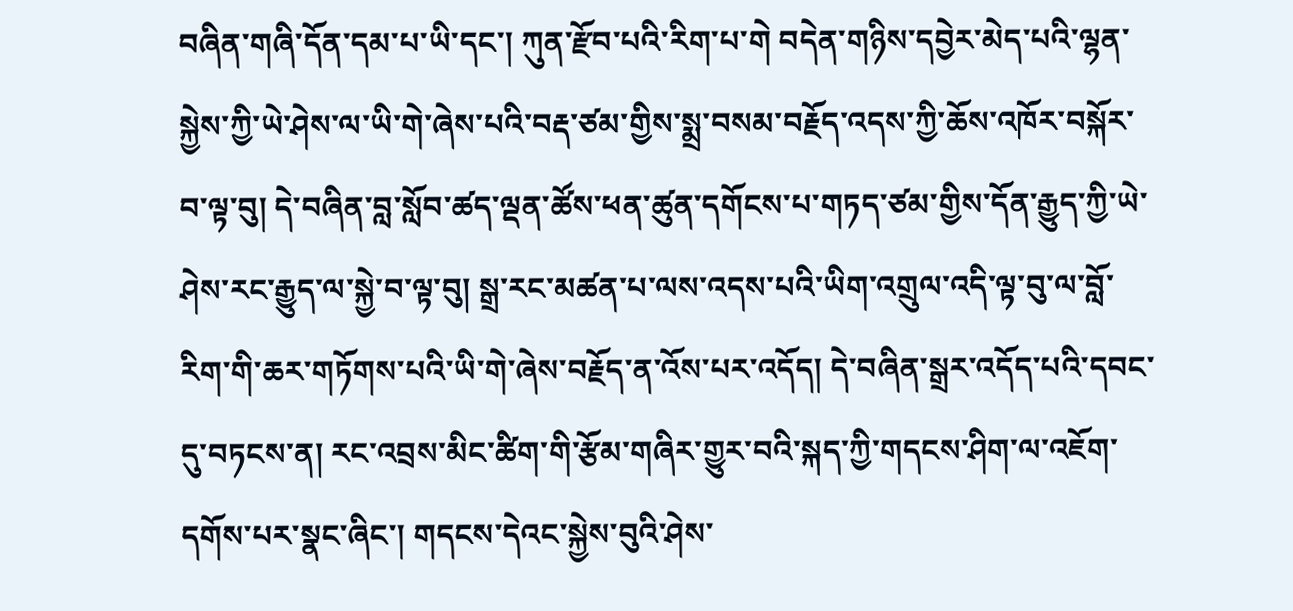བཞིན་གཞི་དོན་དམ་པ་ཡི་དང་། ཀུན་རྫོབ་པའི་རིག་པ་གེ བདེན་གཉིས་དབྱེར་མེད་པའི་ལྷན་སྐྱེས་ཀྱི་ཡེ་ཤེས་ལ་ཡི་གེ་ཞེས་པའི་བརྡ་ཙམ་གྱིས་སྨྲ་བསམ་བརྗོད་འདས་ཀྱི་ཆོས་འཁོར་བསྐོར་བ་ལྟ་བུ། དེ་བཞིན་བླ་སློབ་ཚད་ལྡན་ཚོས་ཕན་ཚུན་དགོངས་པ་གཏད་ཙམ་གྱིས་དོན་རྒྱུད་ཀྱི་ཡེ་ཤེས་རང་རྒྱུད་ལ་སྐྱེ་བ་ལྟ་བུ། སྒྲ་རང་མཚན་པ་ལས་འདས་པའི་ཡིག་འགྲུལ་འདི་ལྟ་བུ་ལ་བློ་རིག་གི་ཆར་གཏོགས་པའི་ཡི་གེ་ཞེས་བརྗོད་ན་འོས་པར་འདོད། དེ་བཞིན་སྒྲར་འདོད་པའི་དབང་དུ་བཏངས་ན། རང་འབྲས་མིང་ཚིག་གི་རྩོམ་གཞིར་གྱུར་བའི་སྐད་ཀྱི་གདངས་ཤིག་ལ་འཇོག་དགོས་པར་སྣང་ཞིང་། གདངས་དེའང་སྐྱེས་བུའི་ཤེས་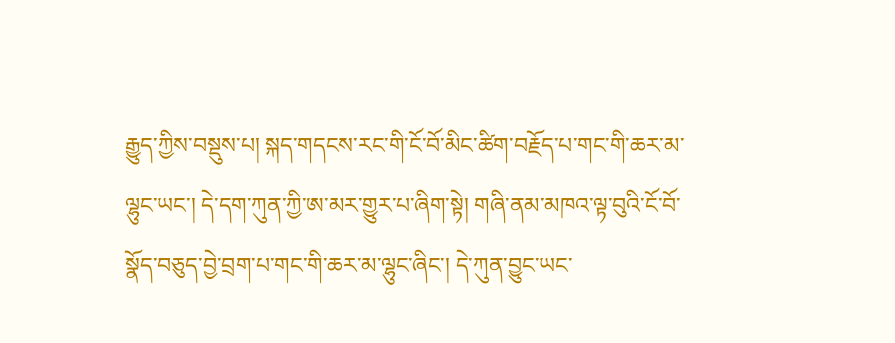རྒྱུད་ཀྱིས་བསྡུས་པ། སྐད་གདངས་རང་གི་ངོ་བོ་མིང་ཚིག་བརྗོད་པ་གང་གི་ཆར་མ་ལྷུང་ཡང་། དེ་དག་ཀུན་ཀྱི་ཨ་མར་གྱུར་པ་ཞིག་སྟེ། གཞི་ནམ་མཁའ་ལྟ་བུའི་ངོ་བོ་སྣོད་བཅུད་བྱེ་བྲག་པ་གང་གི་ཆར་མ་ལྷུང་ཞིང་། དེ་ཀུན་བྱུང་ཡང་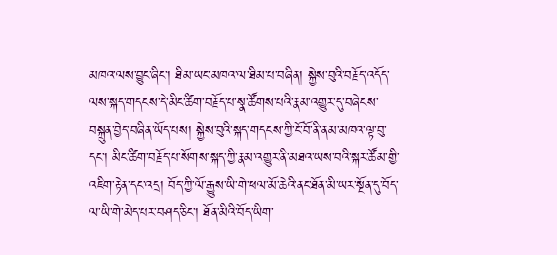མཁའ་ལས་བྱུང་ཞིང་། ཐིམ་ཡང་མཁའ་ལ་ཐིམ་པ་བཞིན། སྐྱེས་བུའི་བརྗོད་འདོད་ལས་སྐད་གདངས་དེ་མིང་ཚིག་བརྗོད་པ་སྣ་ཚོགས་པའི་རྣམ་འགྱུར་དུ་བཞེངས་བསྐྲུན་བྱེད་བཞིན་ཡོད་པས། སྐྱེས་བུའི་སྐད་གདངས་ཀྱི་ངོ་བོ་ནི་ནམ་མཁའ་ལྟ་བུ་དང་། མིང་ཚིག་བརྗོད་པ་སོགས་སྐད་ཀྱི་རྣམ་འགྱུར་ནི་མཐའ་ཡས་བའི་སྐར་ཚོམ་གྱི་འཇིག་རྟེན་དང་འདྲ། བོད་ཀྱི་ལོ་རྒྱུས་ཡི་གེ་ཕལ་མོ་ཆེའི་ནང་ཐོན་མི་ཡར་སྔོན་དུ་བོད་ལ་ཡི་གེ་མེད་པར་བཤད་ཅིང་། ཐོན་མིའི་བོད་ཡིག་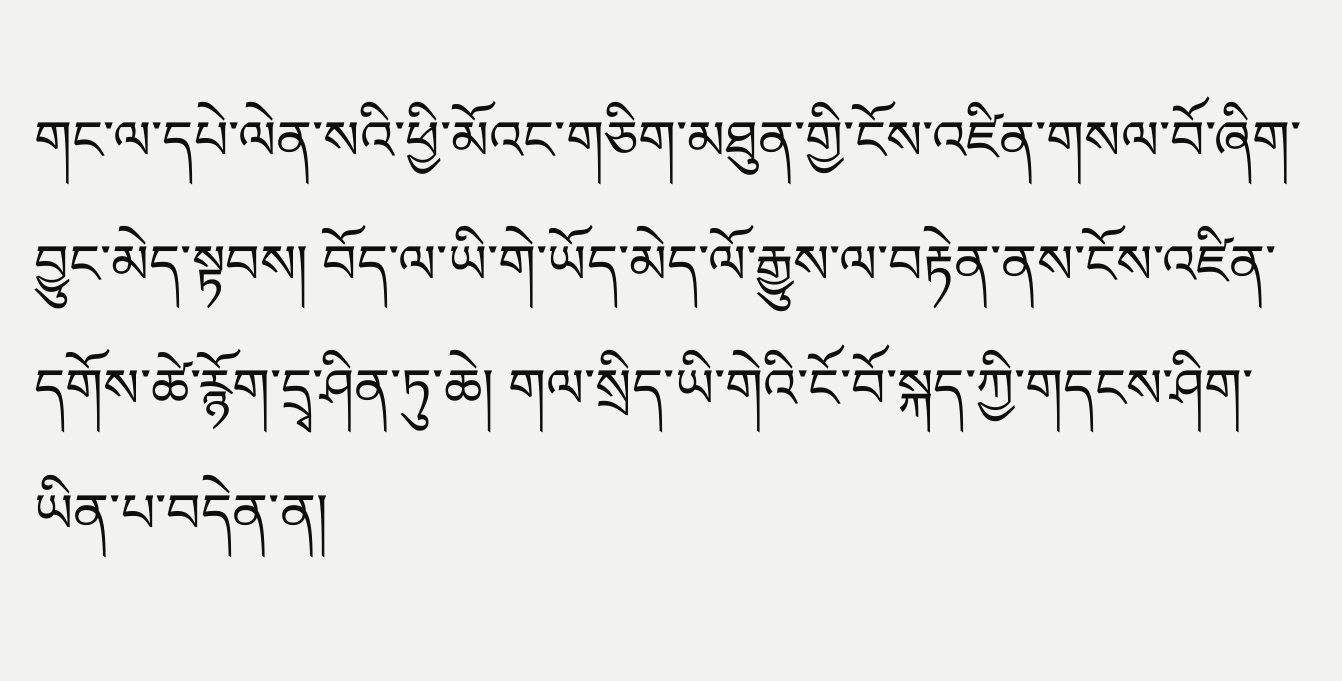གང་ལ་དཔེ་ལེན་སའི་ཕྱི་མོའང་གཅིག་མཐུན་གྱི་ངོས་འཛིན་གསལ་བོ་ཞིག་བྱུང་མེད་སྟབས། བོད་ལ་ཡི་གེ་ཡོད་མེད་ལོ་རྒྱུས་ལ་བརྟེན་ནས་ངོས་འཛིན་དགོས་ཚེ་རྙོག་དྲྭ་ཤིན་ཏུ་ཆེ། གལ་སྲིད་ཡི་གེའི་ངོ་བོ་སྐད་ཀྱི་གདངས་ཤིག་ཡིན་པ་བདེན་ན།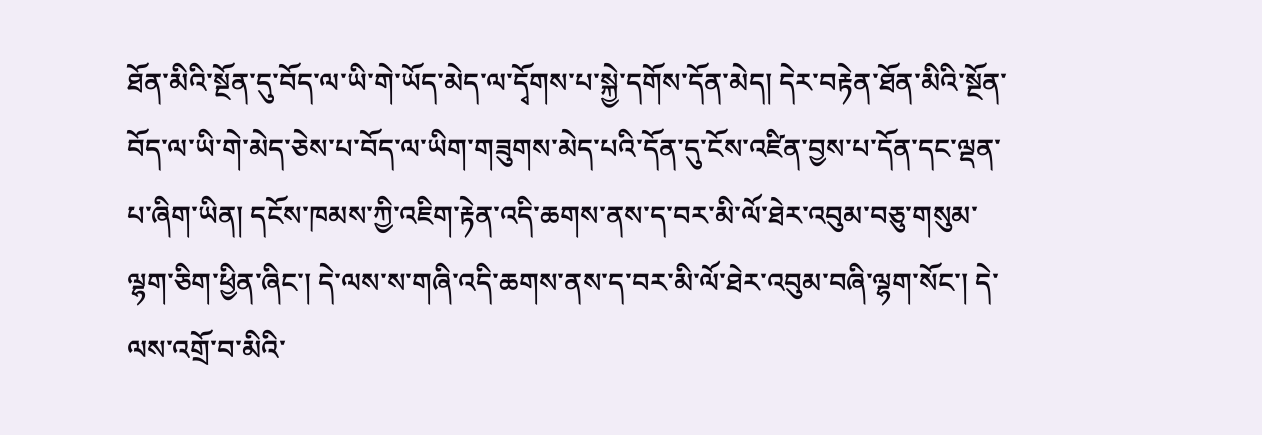ཐོན་མིའི་སྔོན་དུ་བོད་ལ་ཡི་གེ་ཡོད་མེད་ལ་དྭོགས་པ་སྐྱེ་དགོས་དོན་མེད། དེར་བརྟེན་ཐོན་མིའི་སྔོན་བོད་ལ་ཡི་གེ་མེད་ཅེས་པ་བོད་ལ་ཡིག་གཟུགས་མེད་པའི་དོན་དུ་ངོས་འཛིན་བྱས་པ་དོན་དང་ལྡན་པ་ཞིག་ཡིན། དངོས་ཁམས་ཀྱི་འཇིག་རྟེན་འདི་ཆགས་ནས་ད་བར་མི་ལོ་ཐེར་འབུམ་བཅུ་གསུམ་ལྷག་ཅིག་ཕྱིན་ཞིང་། དེ་ལས་ས་གཞི་འདི་ཆགས་ནས་ད་བར་མི་ལོ་ཐེར་འབུམ་བཞི་ལྷག་སོང་། དེ་ལས་འགྲོ་བ་མིའི་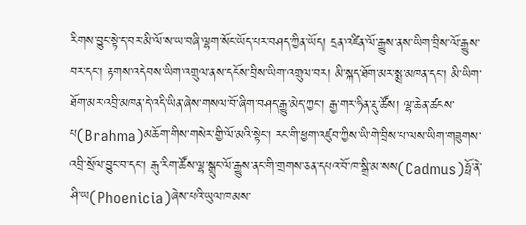རིགས་བྱུང་སྟེ་ད་བར་མི་ལོ་ས་ཡ་བཞི་ལྷག་སོང་ཡོད་པར་བཤད་ཀྱིན་ཡོད། དྲན་འཛིན་ལོ་རྒྱུས་ནས་ཡིག་བྲིས་ལོ་རྒྱུས་བར་དང་། རྟགས་འདེབས་ཡིག་འགྲུལ་ནས་དངོས་བྲིས་ཡིག་འགྲུལ་བར། མི་སྐད་ཐོག་མར་སྨྲ་མཁན་དང་། མི་ཡིག་ཐོག་མར་འབྲི་མཁན་དེ་འདི་ཡིན་ཞེས་གསལ་བོ་ཞིག་བཤད་རྒྱུ་མེད་ཀྱང་། རྒྱ་གར་ཧིན་རྡུ་ཚོས། ལྷ་ཆེན་ཚངས་པ(Brahma)མཆོག་གིས་གསེར་གྱི་ལོ་མའི་སྟེང་། རང་གི་ཕྱག་འཛུབ་ཀྱིས་ཡི་གེ་བྲིས་པ་ལས་ཡིག་གཟུགས་འབྲི་སྲོལ་བྱུང་བ་དང་། རྒུ་རིག་ཚོས་ལྷ་སྒྲུང་ལོ་རྒྱུས་ནང་གི་གྲགས་ཅན་དཔའ་བོ་ཁ་སྒྲི་མ་སས(Cadmus)ཧྥོ་ནེ་ཤི་ཡ(Phoenicia)ཞེས་པའི་ཡུལ་ཁམས་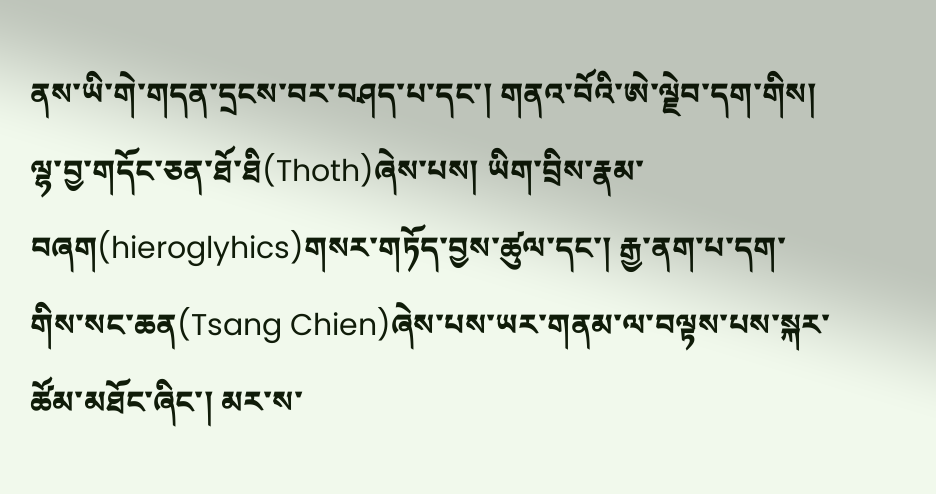ནས་ཡི་གེ་གདན་དྲངས་བར་བཤད་པ་དང་། གནའ་བོའི་ཨེ་ལྗེབ་དག་གིས། ལྷ་བྱ་གདོང་ཅན་ཐོ་ཐི(Thoth)ཞེས་པས། ཡིག་བྲིས་རྣམ་བཞག(hieroglyhics)གསར་གཏོད་བྱས་ཚུལ་དང་། རྒྱ་ནག་པ་དག་གིས་སང་ཆན(Tsang Chien)ཞེས་པས་ཡར་གནམ་ལ་བལྟས་པས་སྐར་ཚོམ་མཐོང་ཞིང་། མར་ས་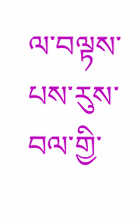ལ་བལྟས་པས་རུས་བལ་གྱི་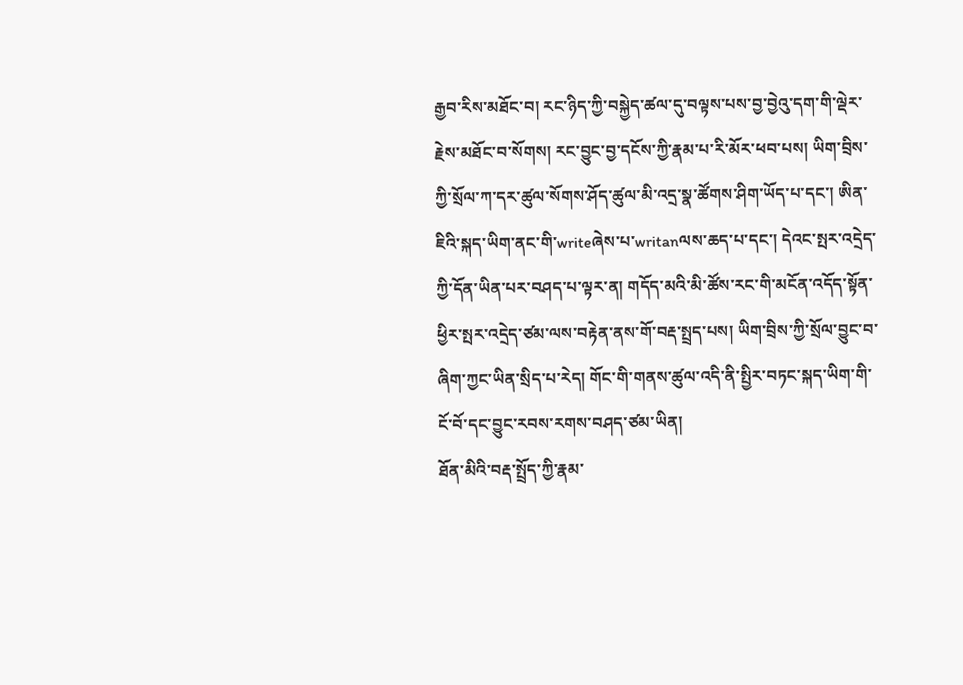རྒྱབ་རིས་མཐོང་བ། རང་ཉིད་ཀྱི་བསྐྱེད་ཚལ་དུ་བལྟས་པས་བྱ་བྱེའུ་དག་གི་ལྡེར་རྗེས་མཐོང་བ་སོགས། རང་བྱུང་བྱ་དངོས་ཀྱི་རྣམ་པ་རི་མོར་ཕབ་པས། ཡིག་བྲིས་ཀྱི་སྲོལ་ཀ་དར་ཚུལ་སོགས་ཤོད་ཚུལ་མི་འདྲ་སྣ་ཚོགས་ཤིག་ཡོད་པ་དང་། ཨིན་ཇིའི་སྐད་ཡིག་ནང་གི་writeཞེས་པ་writanལས་ཆད་པ་དང་། དེའང་སྤར་འདྲེད་ཀྱི་དོན་ཡིན་པར་བཤད་པ་ལྟར་ན། གདོད་མའི་མི་ཚོས་རང་གི་མངོན་འདོད་སྟོན་ཕྱིར་སྤར་འདྲེད་ཙམ་ལས་བརྟེན་ནས་གོ་བརྡ་སྤྲད་པས། ཡིག་བྲིས་ཀྱི་སྲོལ་བྱུང་བ་ཞིག་ཀྱང་ཡིན་སྲིད་པ་རེད། གོང་གི་གནས་ཚུལ་འདི་ནི་སྤྱིར་བཏང་སྐད་ཡིག་གི་ངོ་བོ་དང་བྱུང་རབས་རགས་བཤད་ཙམ་ཡིན།
ཐོན་མིའི་བརྡ་སྤྲོད་ཀྱི་རྣམ་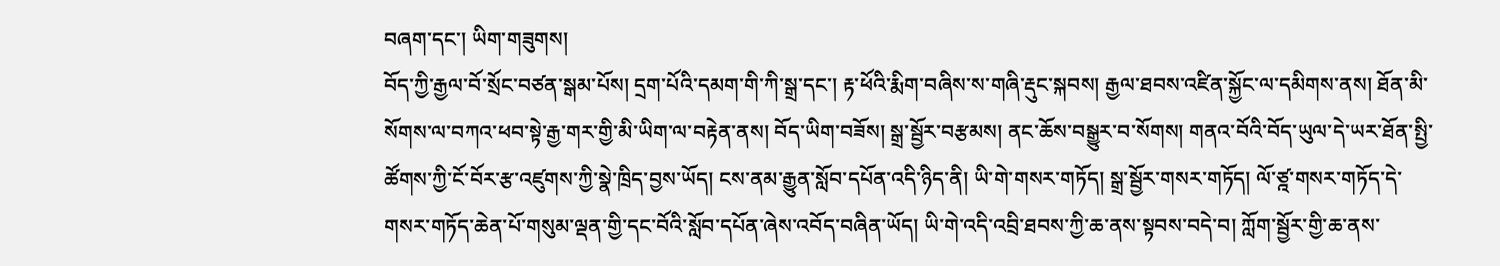བཞག་དང་། ཡིག་གཟུགས།
བོད་ཀྱི་རྒྱལ་བོ་སྲོང་བཙན་སྒམ་པོས། དྲག་པོའི་དམག་གི་ཀི་སྒྲ་དང་། རྟ་ཕོའི་རྨིག་བཞིས་ས་གཞི་རྡུང་སྐབས། རྒྱལ་ཐབས་འཛིན་སྐྱོང་ལ་དམིགས་ནས། ཐོན་མི་སོགས་ལ་བཀའ་ཕབ་སྟེ་རྒྱ་གར་གྱི་མི་ཡིག་ལ་བརྟེན་ནས། བོད་ཡིག་བཟོས། སྒྲ་སྦྱོར་བརྩམས། ནང་ཆོས་བསྒྱུར་བ་སོགས། གནའ་བོའི་བོད་ཡུལ་དེ་ཡར་ཐོན་སྤྱི་ཚོགས་ཀྱི་ངོ་བོར་རྩ་འཛུགས་ཀྱི་སྣེ་ཁྲིད་བྱས་ཡོད། ངས་ནམ་རྒྱུན་སློབ་དཔོན་འདི་ཉིད་ནི། ཡི་གེ་གསར་གཏོད། སྒྲ་སྦྱོར་གསར་གཏོད། ལོ་ཙྰ་གསར་གཏོད་དེ་གསར་གཏོད་ཆེན་པོ་གསུམ་ལྡན་གྱི་དང་བོའི་སློབ་དཔོན་ཞེས་འབོད་བཞིན་ཡོད། ཡི་གེ་འདི་འབྲི་ཐབས་ཀྱི་ཆ་ནས་སྟབས་བདེ་བ། ཀློག་སྦྱོར་གྱི་ཆ་ནས་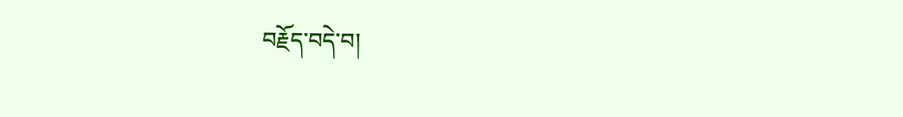བརྗོད་བདེ་བ།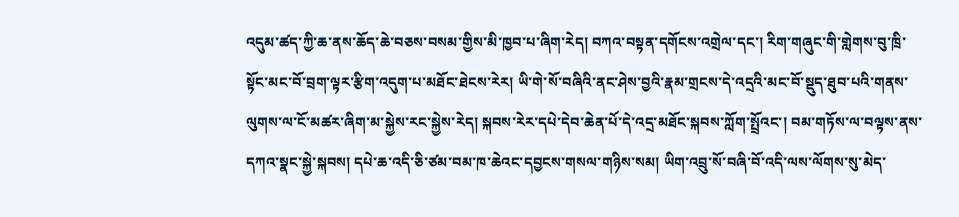འདུམ་ཚད་ཀྱི་ཆ་ནས་ཆོད་ཆེ་བཅས་བསམ་གྱིས་མི་ཁྱབ་པ་ཞིག་རེད། བཀའ་བསྟན་དགོངས་འགྲེལ་དང་། རིག་གཞུང་གི་གླེགས་བུ་ཁྲི་སྟོང་མང་བོ་བྲག་ལྟར་རྩིག་འདུག་པ་མཐོང་ཐེངས་རེར། ཡི་གེ་སོ་བཞིའི་ནང་ཤེས་བྱའི་རྣམ་གྲངས་དེ་འདྲའི་མང་བོ་སྡུད་ཐུབ་པའི་གནས་ལུགས་ལ་ངོ་མཚར་ཞིག་མ་སྐྱེས་རང་སྐྱེས་རེད། སྐབས་རེར་དཔེ་དེབ་ཆེན་པོ་དེ་འདྲ་མཐོང་སྐབས་ཀློག་སྤྲོའང་། བམ་གཏོས་ལ་བལྟས་ནས་དཀའ་སྣང་སྐྱེ་སྐབས། དཔེ་ཆ་འདི་ཅི་ཙམ་བམ་ཁ་ཆེའང་དབྱངས་གསལ་གཉིས་སམ། ཡིག་འབྲུ་སོ་བཞི་བོ་འདི་ལས་ལོགས་སུ་མེད་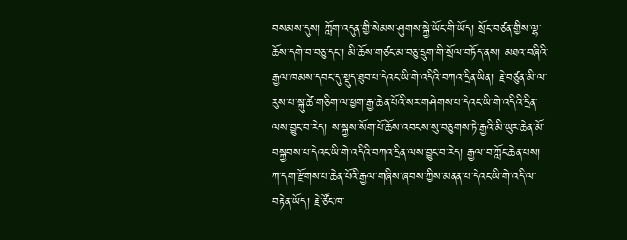བསམས་དུས། ཀློག་འདུན་གྱི་སེམས་ཤུགས་སྐྱེ་ཡོང་གི་ཡོད། སྲོང་བཙན་གྱིས་ལྷ་ཆོས་དགེ་བ་བཅུ་དང་། མི་ཆོས་གཙང་མ་བཅུ་དྲུག་གི་སྲོལ་བཏོད་ནས། མཐའ་བཞིའི་རྒྱལ་ཁམས་དབང་དུ་སྡུད་ཐུབ་པ་དེའང་ཡི་གེ་འདིའི་བཀའ་དྲིན་ཡིན། རྗེ་བཙུན་མི་ལ་རུས་པ་སྐུ་ཚེ་གཅིག་ལ་ཕྱག་རྒྱ་ཆེན་པོའི་སར་གཤེགས་པ་དེའང་ཡི་གེ་འདིའི་དྲིན་ལས་བྱུང་བ་རེད། ས་སྐྱས་སོག་པོ་ཆོས་འབངས་སུ་བཅུགས་ཏེ་རྒྱའི་མི་ཡུར་ཆེན་མོ་བསྐྱབས་པ་དེའང་ཡི་གེ་འདིའི་བཀའ་དྲིན་ལས་བྱུང་བ་རེད། རྒྱལ་བ་ཀློང་ཆེན་པས། ཀ་དག་རྫོགས་པ་ཆེན་པོའི་རྒྱལ་གཞིས་ཞབས་ཀྱིས་མནན་པ་དེའང་ཡི་གེ་འདི་ལ་བརྟེན་ཡོད། རྗེ་ཙོང་ཁ་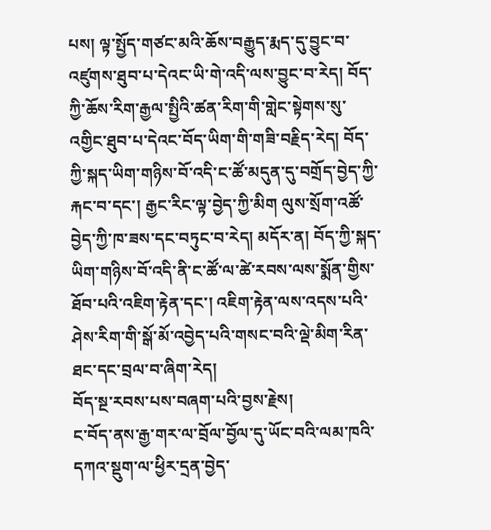པས། ལྟ་སྤྱོད་གཙང་མའི་ཆོས་བརྒྱུད་རྨད་དུ་བྱུང་བ་འཛུགས་ཐུབ་པ་དེའང་ཡི་གེ་འདི་ལས་བྱུང་བ་རེད། བོད་ཀྱི་ཆོས་རིག་རྒྱལ་སྤྱིའི་ཚན་རིག་གི་གླེང་སྟེགས་སུ་འགྱིང་ཐུབ་པ་དེའང་བོད་ཡིག་གི་གཟི་བརྗིད་རེད། བོད་ཀྱི་སྐད་ཡིག་གཉིས་བོ་འདི་ང་ཚོ་མདུན་དུ་བགྲོད་བྱེད་ཀྱི་རྐང་བ་དང་། རྒྱང་རིང་ལྟ་བྱེད་ཀྱི་མིག ལུས་སྲོག་འཚོ་བྱེད་ཀྱི་ཁ་ཟས་དང་བཏུང་བ་རེད། མདོར་ན། བོད་ཀྱི་སྐད་ཡིག་གཉིས་བོ་འདི་ནི་ང་ཚོ་ལ་ཚེ་རབས་ལས་སྨོན་གྱིས་ཐོབ་པའི་འཇིག་རྟེན་དང་། འཇིག་རྟེན་ལས་འདས་པའི་ཤེས་རིག་གི་སྒོ་མོ་འབྱེད་པའི་གསང་བའི་ལྡེ་མིག་རིན་ཐང་དང་བྲལ་བ་ཞིག་རེད།
བོད་སྔ་རབས་པས་བཞག་པའི་བྱས་རྗེས།
ང་བོད་ནས་རྒྱ་གར་ལ་བྲོལ་བྱོལ་དུ་ཡོང་བའི་ལམ་ཁའི་དཀའ་སྡུག་ལ་ཕྱིར་དྲན་བྱེད་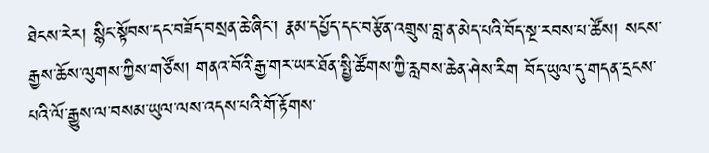ཐེངས་རེར། སྙིང་སྟོབས་དང་བཟོད་བསྲན་ཆེ་ཞིང་། རྣམ་དཔྱོད་དང་བརྩོན་འགྲུས་བླ་ན་མེད་པའི་བོད་སྔ་རབས་པ་ཚོས། སངས་རྒྱས་ཆོས་ལུགས་ཀྱིས་གཙོས། གནའ་བོའི་རྒྱ་གར་ཡར་ཐོན་སྤྱི་ཚོགས་ཀྱི་རླབས་ཆེན་ཤེས་རིག བོད་ཡུལ་དུ་གདན་དྲངས་པའི་ལོ་རྒྱུས་ལ་བསམ་ཡུལ་ལས་འདས་པའི་གོ་རྟོགས་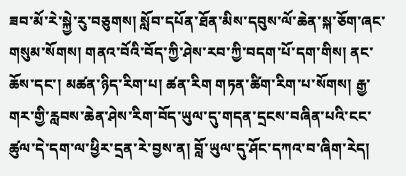ཟབ་མོ་རེ་སྐྱེ་རུ་བཅུགས། སློབ་དཔོན་ཐོན་མིས་དབུས་ལོ་ཆེན་སྐ་ཅོག་ཞང་གསུམ་སོགས། གནའ་བོའི་བོད་ཀྱི་ཤེས་རབ་ཀྱི་བདག་པོ་དག་གིས། ནང་ཆོས་དང་། མཚན་ཉིད་རིག་པ། ཚན་རིག གཏན་ཚིག་རིག་པ་སོགས། རྒྱ་གར་གྱི་རླབས་ཆེན་ཤེས་རིག་བོད་ཡུལ་དུ་གདན་དྲངས་བཞིན་པའི་ངང་ཚུལ་དེ་དག་ལ་ཕྱིར་དྲན་རེ་བྱས་ན། བློ་ཡུལ་དུ་ཤོང་དཀའ་བ་ཞིག་རེད།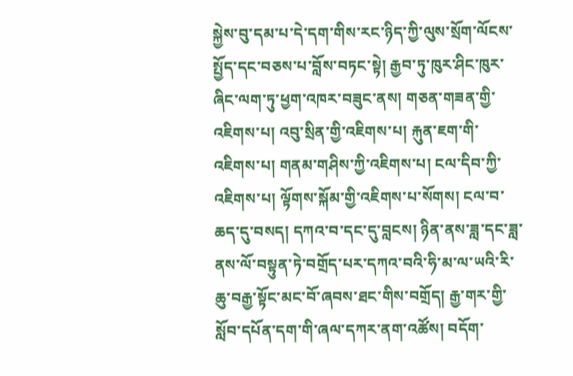སྐྱེས་བུ་དམ་པ་དེ་དག་གིས་རང་ཉིད་ཀྱི་ལུས་སྲོག་ལོངས་སྤྱོད་དང་བཅས་པ་བློས་བཏང་སྟེ། རྒྱབ་ཏུ་ཁུར་ཤིང་ཁུར་ཞིང་ལག་ཏུ་ཕྱག་འཁར་བཟུང་ནས། གཅན་གཟན་གྱི་འཇིགས་པ། འབུ་སྲིན་གྱི་འཇིགས་པ། རྐུན་ཇག་གི་འཇིགས་པ། གནམ་གཤིས་ཀྱི་འཇིགས་པ། ངལ་དིབ་ཀྱི་འཇིགས་པ། ལྟོགས་སྐོམ་གྱི་འཇིགས་པ་སོགས། ངལ་བ་ཆད་དུ་བསད། དཀའ་བ་དང་དུ་བླངས། ཉིན་ནས་ཟླ་དང་ཟླ་ནས་ལོ་བསྟུན་ཏེ་བགྲོད་པར་དཀའ་བའི་ཧི་མ་ལ་ཡའི་རི་ཆུ་བརྒྱ་སྟོང་མང་བོ་ཞབས་ཐང་གིས་བགྲོད། རྒྱ་གར་གྱི་སློབ་དཔོན་དག་གི་ཞལ་དཀར་ནག་འཚོས། བདོག་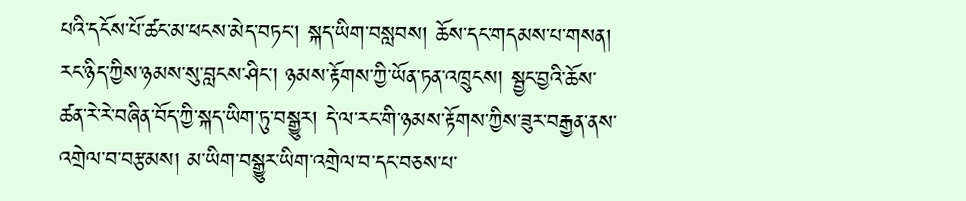པའི་དངོས་པོ་ཚང་མ་ཕངས་མེད་བཏང་། སྐད་ཡིག་བསླབས། ཆོས་དང་གདམས་པ་གསན། རང་ཉིད་ཀྱིས་ཉམས་སུ་བླངས་ཤིང་། ཉམས་རྟོགས་ཀྱི་ཡོན་ཏན་འཁྲུངས། སྦྱང་བྱའི་ཆོས་ཚན་རེ་རེ་བཞིན་བོད་ཀྱི་སྐད་ཡིག་ཏུ་བསྒྱུར། དེ་ལ་རང་གི་ཉམས་རྟོགས་ཀྱིས་ཟུར་བརྒྱན་ནས་འགྲེལ་བ་བརྩམས། མ་ཡིག་བསྒྱུར་ཡིག་འགྲེལ་བ་དང་བཅས་པ་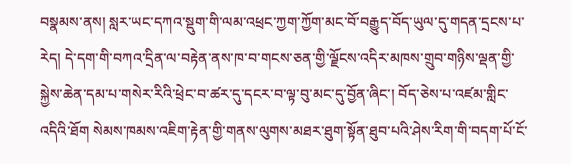བསྣམས་ནས། སླར་ཡང་དཀའ་སྡུག་གི་ལམ་འཕྲང་ཀྱག་ཀྱོག་མང་བོ་བརྒྱུད་བོད་ཡུལ་དུ་གདན་དྲངས་པ་རེད། དེ་དག་གི་བཀའ་དྲིན་ལ་བརྟེན་ནས་ཁ་བ་གངས་ཅན་གྱི་ལྗོངས་འདིར་མཁས་གྲུབ་གཉིས་ལྡན་གྱི་སྐྱེས་ཆེན་དམ་པ་གསེར་རིའི་ཕྲེང་བ་ཚར་དུ་དངར་བ་ལྟ་བུ་མང་དུ་བྱོན་ཞིང་། བོད་ཅེས་པ་འཛམ་གླིང་འདིའི་ཐོག སེམས་ཁམས་འཇིག་རྟེན་གྱི་གནས་ལུགས་མཐར་ཐུག་སྟོན་ཐུབ་པའི་ཤེས་རིག་གི་བདག་པོ་ངོ་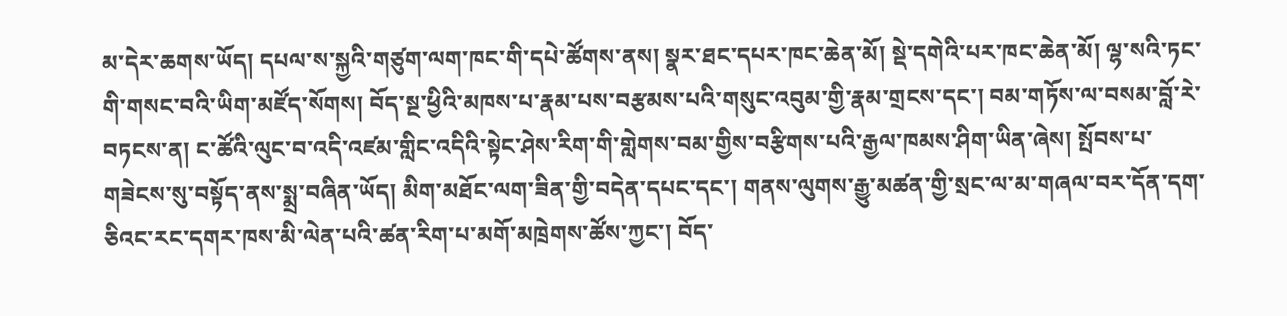མ་དེར་ཆགས་ཡོད། དཔལ་ས་སྐྱའི་གཙུག་ལག་ཁང་གི་དཔེ་ཚོགས་ནས། སྣར་ཐང་དཔར་ཁང་ཆེན་མོ། སྡེ་དགེའི་པར་ཁང་ཆེན་མོ། ལྷ་སའི་ཏང་གི་གསང་བའི་ཡིག་མཛོད་སོགས། བོད་སྔ་ཕྱིའི་མཁས་པ་རྣམ་པས་བརྩམས་པའི་གསུང་འབུམ་གྱི་རྣམ་གྲངས་དང་། བམ་གཏོས་ལ་བསམ་བློ་རེ་བཏངས་ན། ང་ཚོའི་ལུང་བ་འདི་འཛམ་གླིང་འདིའི་སྟེང་ཤེས་རིག་གི་གླེགས་བམ་གྱིས་བརྩིགས་པའི་རྒྱལ་ཁམས་ཤིག་ཡིན་ཞེས། སྤོབས་པ་གཟེངས་སུ་བསྟོད་ནས་སྨྲ་བཞིན་ཡོད། མིག་མཐོང་ལག་ཟིན་གྱི་བདེན་དཔང་དང་། གནས་ལུགས་རྒྱུ་མཚན་གྱི་སྲང་ལ་མ་གཞལ་བར་དོན་དག་ཅིའང་རང་དགར་ཁས་མི་ལེན་པའི་ཚན་རིག་པ་མགོ་མཁྲེགས་ཚོས་ཀྱང་། བོད་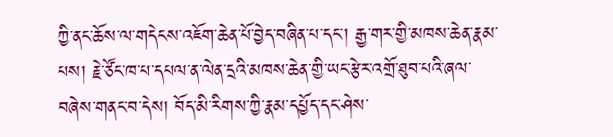ཀྱི་ནང་ཆོས་ལ་གདེངས་འཇོག་ཆེན་པོ་བྱེད་བཞིན་པ་དང་། རྒྱ་གར་གྱི་མཁས་ཆེན་རྣམ་པས། རྗེ་ཙོང་ཁ་པ་དཔལ་ན་ལེན་དྲའི་མཁས་ཆེན་གྱི་ཡང་རྩེར་འགྲོ་ཐུབ་པའི་ཞལ་བཞེས་གནང་བ་དེས། བོད་མི་རིགས་ཀྱི་རྣམ་དཔྱོད་དང་ཤེས་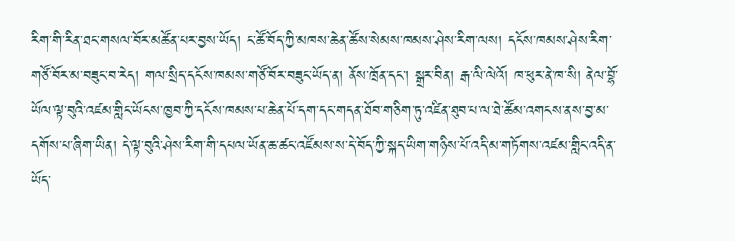རིག་གི་རིན་ཐང་གསལ་བོར་མཚོན་པར་བྱས་ཡོད། ང་ཚོ་བོད་ཀྱི་མཁས་ཆེན་ཚོས་སེམས་ཁམས་ཤེས་རིག་ལས། དངོས་ཁམས་ཤེས་རིག་གཙོ་བོར་མ་བཟུང་བ་རེད། གལ་སྲིད་དངོས་ཁམས་གཙོ་བོར་བཟུང་ཡོད་ན། ནོས་ཁྲོན་དང་། སྒྲར་བིན། རྒ་ལི་ལེའོ། ཁ་ཕུར་ནེ་ཁ་སི། ནེལ་བྷོ་ཡོལ་ལྟ་བུའི་འཛམ་གླིང་ཡོངས་ཁྱབ་ཀྱི་དངོས་ཁམས་པ་ཆེན་པོ་དག་དང་གདན་ཐོབ་གཅིག་ཏུ་འཛིན་ཐུབ་པ་ལ་ཐེ་ཚོམ་འགངས་ནས་བྱ་མ་དགོས་པ་ཞིག་ཡིན། དེ་ལྟ་བུའི་ཤེས་རིག་གི་དཔལ་ཡོན་ཆ་ཚང་འཛོམས་ས་དེ་བོད་ཀྱི་སྐད་ཡིག་གཉིས་པོ་འདི་མ་གཏོགས་འཛམ་གླིང་འདི་ན་ཡོད་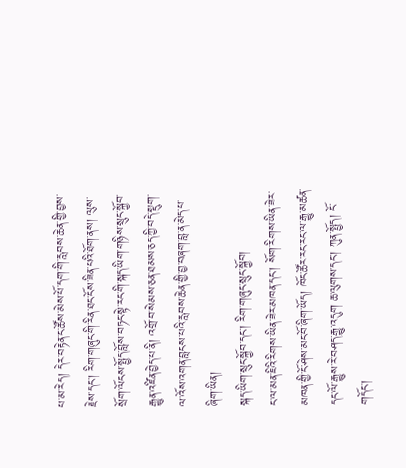པ་མ་རེད། དེར་བརྟེན་ང་ཚོས་མེས་པོ་དག་གི་རླབས་ཆེན་གྱི་བྱས་རྗེས་དང་། རིག་གཞུང་གི་རིན་ཐང་ངོས་ཟིན་པའི་ཐོག་ནས། ལུས་སྲོག་ལོངས་སྤྱོད་བློས་བཏང་སྟེ་རང་གི་སྐད་ཡིག་གཉིས་སྲུང་སྐྱོབ་རྒྱུན་འཛིན་བྱེད་པ་ནི། འགྲོ་བ་སེམས་ཅན་ཐམས་ཅད་ཀྱི་བདེ་སྡུག་ལ་འོས་འགན་བླངས་པའི་རླབས་ཆེན་གྱི་བྱ་བཞག་བླ་ན་མེད་པ་ཞིག་ཡིན།
སྐད་ཡིག་སྲུང་སྐྱོབ་དང་། རིག་གཞུང་སྲུང་སྐྱོབ།
ང་ལ་མན་ཇིའི་རིགས་ཡིན་ཟེར་མཁན་དང་། སོག་རིགས་ཡིན་ཟེར་མཁན་གྱི་ངོ་ཤེས་མང་བོ་ཞིག་ཡོད། ཁོང་ཚོར་རང་རང་ལ་རྒྱུ་མཚན་དང་ལོ་རྒྱུས་རེ་བཤད་རྒྱུ་འདུག ཆ་ལུགས་དང་། ཀུན་སྤྱོད། ངོ་གདོང་།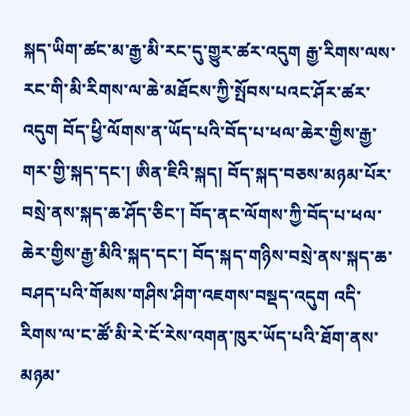སྐད་ཡིག་ཚང་མ་རྒྱ་མི་རང་དུ་གྱུར་ཚར་འདུག རྒྱ་རིགས་ལས་རང་གི་མི་རིགས་ལ་ཆེ་མཐོངས་ཀྱི་སྤོབས་པའང་ཤོར་ཚར་འདུག བོད་ཕྱི་ལོགས་ན་ཡོད་པའི་བོད་པ་ཕལ་ཆེར་གྱིས་རྒྱ་གར་གྱི་སྐད་དང་། ཨིན་ཇིའི་སྐད། བོད་སྐད་བཅས་མཉམ་པོར་བསྲེ་ནས་སྐད་ཆ་ཤོད་ཅིང་། བོད་ནང་ལོགས་ཀྱི་བོད་པ་ཕལ་ཆེར་གྱིས་རྒྱ་མིའི་སྐད་དང་། བོད་སྐད་གཉིས་བསྲེ་ནས་སྐད་ཆ་བཤད་པའི་གོམས་གཤིས་ཤིག་འཇགས་བསྡད་འདུག འདི་རིགས་ལ་ང་ཚོ་མི་རེ་ངོ་རེས་འགན་ཁུར་ཡོད་པའི་ཐོག་ནས་མཉམ་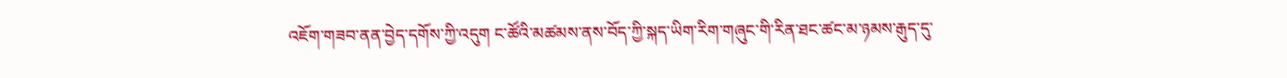འཇོག་གཟབ་ནན་བྱེད་དགོས་ཀྱི་འདུག ང་ཚོའི་མཚམས་ནས་བོད་ཀྱི་སྐད་ཡིག་རིག་གཞུང་གི་རིན་ཐང་ཚང་མ་ཉམས་རྒུད་དུ་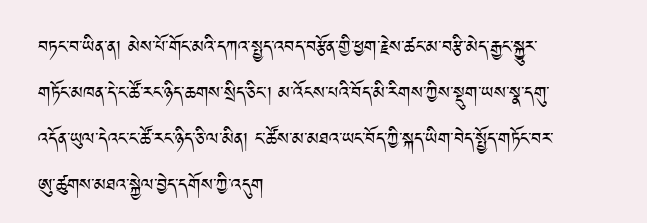བཏང་བ་ཡིན་ན། མེས་པོ་གོང་མའི་དཀའ་སྤྱད་འབད་བརྩོན་གྱི་ཕྱག་རྗེས་ཚང་མ་བརྩི་མེད་རྒྱང་སྐྱུར་གཏོང་མཁན་དེ་ང་ཚོ་རང་ཉིད་ཆགས་སྲིད་ཅིང་། མ་འོངས་པའི་བོད་མི་རིགས་ཀྱིས་སྡུག་ཡས་སྣ་དགུ་འདོན་ཡུལ་དེའང་ང་ཚོ་རང་ཉིད་ཅི་ལ་མིན། ང་ཚོས་མ་མཐའ་ཡང་བོད་ཀྱི་སྐད་ཡིག་བེད་སྤྱོད་གཏོང་བར་ཨུ་ཚུགས་མཐའ་སྐྱེལ་བྱེད་དགོས་ཀྱི་འདུག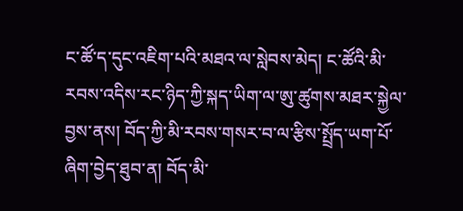ང་ཚོ་ད་དུང་འཇིག་པའི་མཐའ་ལ་སླེབས་མེད། ང་ཚོའི་མི་རབས་འདིས་རང་ཉིད་ཀྱི་སྐད་ཡིག་ལ་ཨུ་ཚུགས་མཐར་སྐྱེལ་བྱས་ནས། བོད་ཀྱི་མི་རབས་གསར་བ་ལ་རྩིས་སྤྲོད་ཡག་པོ་ཞིག་བྱེད་ཐུབ་ན། བོད་མི་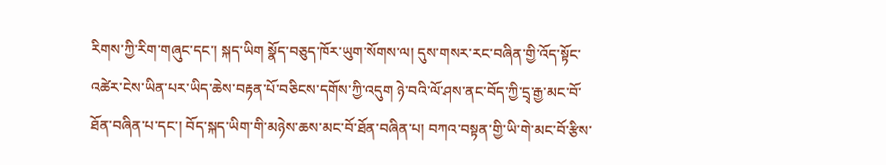རིགས་ཀྱི་རིག་གཞུང་དང་། སྐད་ཡིག སྣོད་བཅུད་ཁོར་ཡུག་སོགས་ལ། དུས་གསར་རང་བཞིན་གྱི་འོད་སྟོང་འཚེར་ངེས་ཡིན་པར་ཡིད་ཆེས་བརྟན་པོ་བཅིངས་དགོས་ཀྱི་འདུག ཉེ་བའི་ལོ་ཤས་ནང་བོད་ཀྱི་དྲྭ་རྒྱ་མང་བོ་ཐོན་བཞིན་པ་དང་། བོད་སྐད་ཡིག་གི་མཉེས་ཆས་མང་བོ་ཐོན་བཞིན་པ། བཀའ་བསྟན་གྱི་ཡི་གེ་མང་བོ་རྩིས་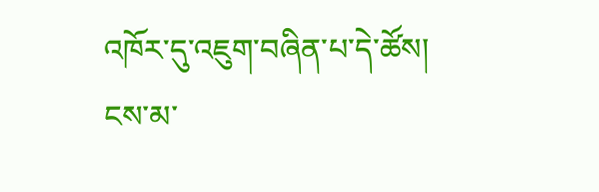འཁོར་དུ་འཇུག་བཞིན་པ་དེ་ཚོས། ངས་མ་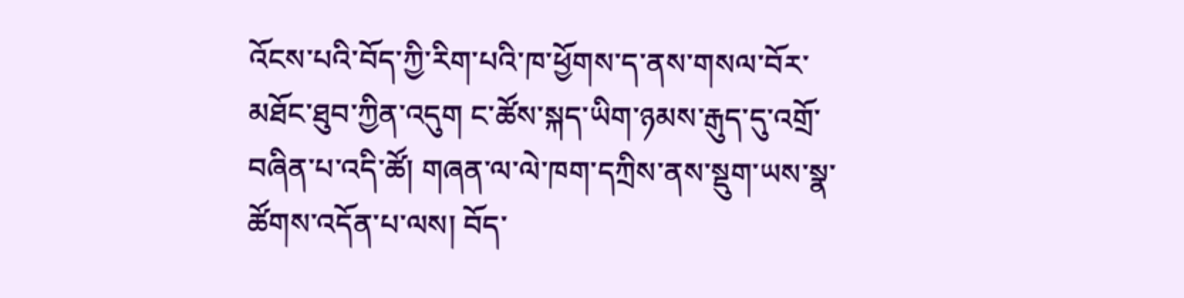འོངས་པའི་བོད་ཀྱི་རིག་པའི་ཁ་ཕྱོགས་ད་ནས་གསལ་བོར་མཐོང་ཐུབ་ཀྱིན་འདུག ང་ཚོས་སྐད་ཡིག་ཉམས་རྒུད་དུ་འགྲོ་བཞིན་པ་འདི་ཚོ། གཞན་ལ་ལེ་ཁག་དཀྲིས་ནས་སྡུག་ཡས་སྣ་ཚོགས་འདོན་པ་ལས། བོད་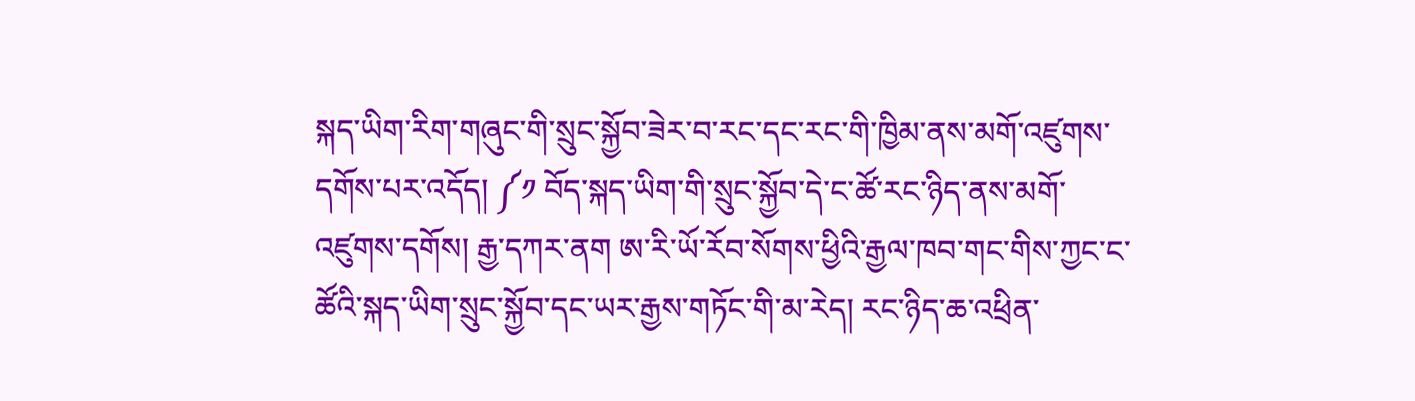སྐད་ཡིག་རིག་གཞུང་གི་སྲུང་སྐྱོབ་ཟེར་བ་རང་དང་རང་གི་ཁྱིམ་ནས་མགོ་འཛུགས་དགོས་པར་འདོད། ༼༡ བོད་སྐད་ཡིག་གི་སྲུང་སྐྱོབ་དེ་ང་ཚོ་རང་ཉིད་ནས་མགོ་འཛུགས་དགོས། རྒྱ་དཀར་ནག ཨ་རི་ཡོ་རོབ་སོགས་ཕྱིའི་རྒྱལ་ཁབ་གང་གིས་ཀྱང་ང་ཚོའི་སྐད་ཡིག་སྲུང་སྐྱོབ་དང་ཡར་རྒྱས་གཏོང་གི་མ་རེད། རང་ཉིད་ཆ་འཕྲིན་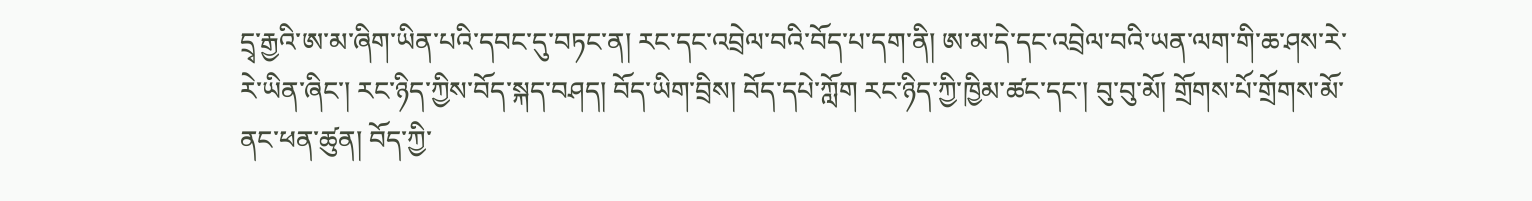དྲྭ་རྒྱའི་ཨ་མ་ཞིག་ཡིན་པའི་དབང་དུ་བཏང་ན། རང་དང་འབྲེལ་བའི་བོད་པ་དག་ནི། ཨ་མ་དེ་དང་འབྲེལ་བའི་ཡན་ལག་གི་ཆ་ཤས་རེ་རེ་ཡིན་ཞིང་། རང་ཉིད་ཀྱིས་བོད་སྐད་བཤད། བོད་ཡིག་བྲིས། བོད་དཔེ་ཀློག རང་ཉིད་ཀྱི་ཁྱིམ་ཚང་དང་། བུ་བུ་མོ། གྲོགས་པོ་གྲོགས་མོ་ནང་ཕན་ཚུན། བོད་ཀྱི་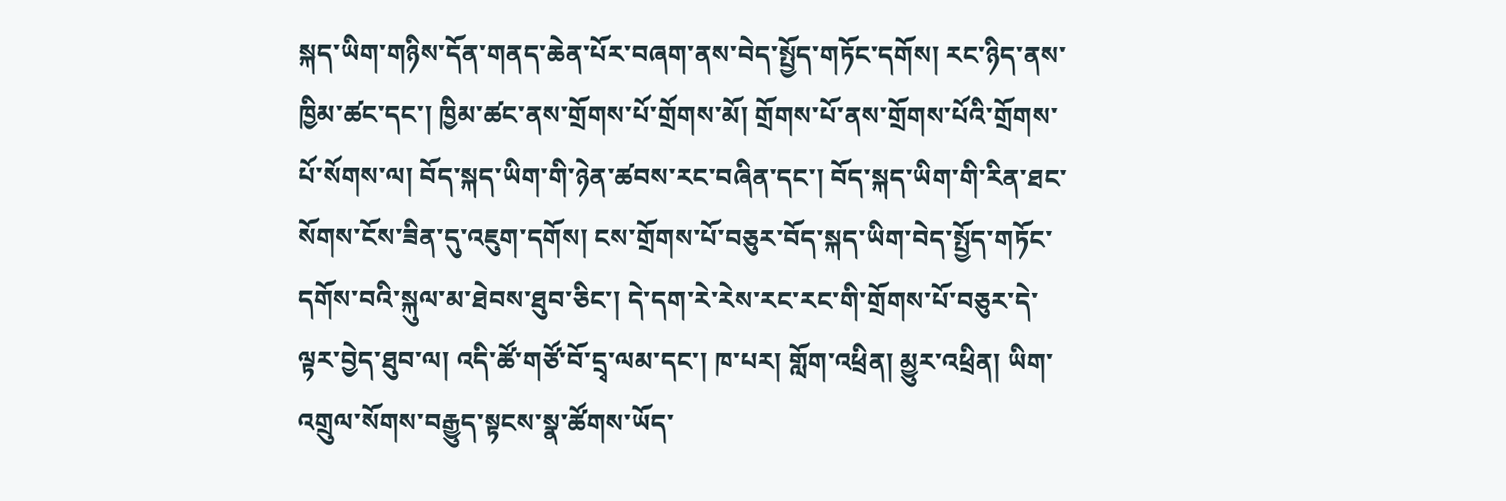སྐད་ཡིག་གཉིས་དོན་གནད་ཆེན་པོར་བཞག་ནས་བེད་སྤྱོད་གཏོང་དགོས། རང་ཉིད་ནས་ཁྱིམ་ཚང་དང་། ཁྱིམ་ཚང་ནས་གྲོགས་པོ་གྲོགས་མོ། གྲོགས་པོ་ནས་གྲོགས་པོའི་གྲོགས་པོ་སོགས་ལ། བོད་སྐད་ཡིག་གི་ཉེན་ཚབས་རང་བཞིན་དང་། བོད་སྐད་ཡིག་གི་རིན་ཐང་སོགས་ངོས་ཟིན་དུ་འཇུག་དགོས། ངས་གྲོགས་པོ་བཅུར་བོད་སྐད་ཡིག་བེད་སྤྱོད་གཏོང་དགོས་བའི་སྐུལ་མ་ཐེབས་ཐུབ་ཅིང་། དེ་དག་རེ་རེས་རང་རང་གི་གྲོགས་པོ་བཅུར་དེ་ལྟར་བྱེད་ཐུབ་ལ། འདི་ཚོ་གཙོ་བོ་དྲྭ་ལམ་དང་། ཁ་པར། གློག་འཕྲིན། མྱུར་འཕྲིན། ཡིག་འགྲུལ་སོགས་བརྒྱུད་སྟངས་སྣ་ཚོགས་ཡོད་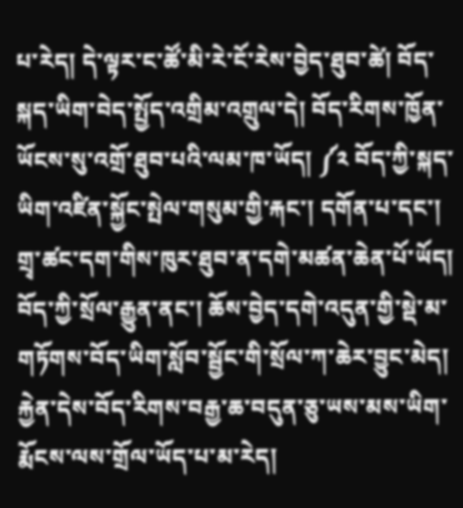པ་རེད། དེ་ལྟར་ང་ཚོ་མི་རེ་ངོ་རེས་བྱེད་ཐུབ་ཚེ། བོད་སྐད་ཡིག་བེད་སྤྱོད་འགྲིམ་འགྲུལ་དེ། བོད་རིགས་ཁྱོན་ཡོངས་སུ་འགྲོ་ཐུབ་པའི་ལམ་ཁ་ཡོད། ༼༢ བོད་ཀྱི་སྐད་ཡིག་འཛིན་སྐྱོང་སྤེལ་གསུམ་གྱི་རྐང་། དགོན་པ་དང་། གྲྭ་ཚང་དག་གིས་ཁུར་ཐུབ་ན་དགེ་མཚན་ཆེན་པོ་ཡོད། བོད་ཀྱི་སྲོལ་རྒྱུན་ནང་། ཆོས་བྱེད་དགེ་འདུན་གྱི་སྡེ་མ་གཏོགས་བོད་ཡིག་སློབ་སྦྱོང་གི་སྲོལ་ཀ་ཆེར་བྱུང་མེད། རྐྱེན་དེས་བོད་རིགས་བརྒྱ་ཆ་བདུན་ཅུ་ཡས་མས་ཡིག་རྨོངས་ལས་གྲོལ་ཡོད་པ་མ་རེད།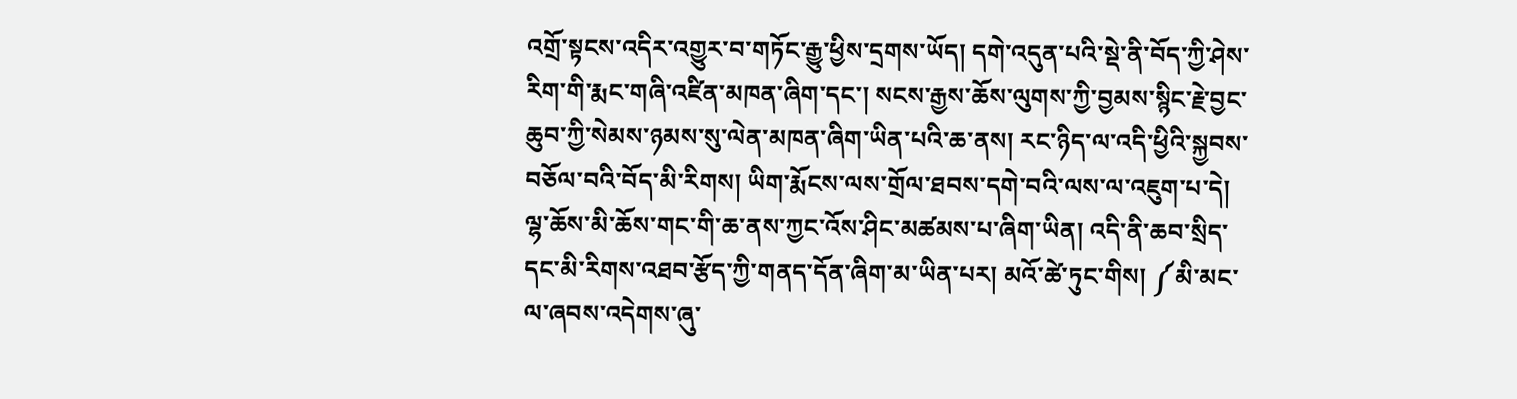འགྲོ་སྟངས་འདིར་འགྱུར་བ་གཏོང་རྒྱུ་ཕྱིས་དྲགས་ཡོད། དགེ་འདུན་པའི་སྡེ་ནི་བོད་ཀྱི་ཤེས་རིག་གི་རྨང་གཞི་འཛིན་མཁན་ཞིག་དང་། སངས་རྒྱས་ཆོས་ལུགས་ཀྱི་བྱམས་སྙིང་རྗེ་བྱང་ཆུབ་ཀྱི་སེམས་ཉམས་སུ་ལེན་མཁན་ཞིག་ཡིན་པའི་ཆ་ནས། རང་ཉིད་ལ་འདི་ཕྱིའི་སྐྱབས་བཅོལ་བའི་བོད་མི་རིགས། ཡིག་རྨོངས་ལས་གྲོལ་ཐབས་དགེ་བའི་ལས་ལ་འཇུག་པ་དེ། ལྷ་ཆོས་མི་ཆོས་གང་གི་ཆ་ནས་ཀྱང་འོས་ཤིང་མཚམས་པ་ཞིག་ཡིན། འདི་ནི་ཆབ་སྲིད་དང་མི་རིགས་འཐབ་རྩོད་ཀྱི་གནད་དོན་ཞིག་མ་ཡིན་པར། མའོ་ཚེ་ཏུང་གིས། ༼མི་མང་ལ་ཞབས་འདེགས་ཞུ་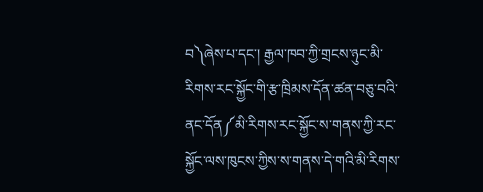བ༽ཞེས་པ་དང་། རྒྱལ་ཁབ་ཀྱི་གྲངས་ཉུང་མི་རིགས་རང་སྐྱོང་གི་རྩ་ཁྲིམས་དོན་ཚན་བཅུ་བའི་ནང་དོན༼མི་རིགས་རང་སྐྱོང་ས་གནས་ཀྱི་རང་སྐྱོང་ལས་ཁུངས་ཀྱིས་ས་གནས་དེ་གའི་མི་རིགས་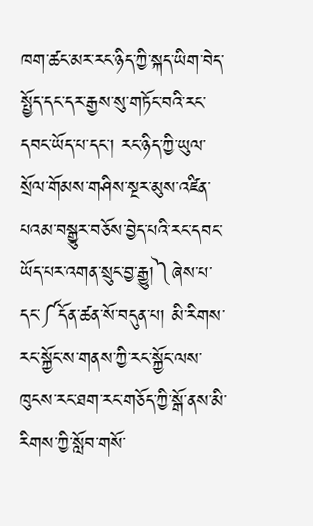ཁག་ཚང་མར་རང་ཉིད་ཀྱི་སྐད་ཡིག་བེད་སྤྱོད་དང་དར་རྒྱས་སུ་གཏོང་བའི་རང་དབང་ཡོད་པ་དང་། རང་ཉིད་ཀྱི་ཡུལ་སྲོལ་གོམས་གཤིས་སྔར་མུས་འཛིན་པའམ་བསྒྱུར་བཅོས་བྱེད་པའི་རང་དབང་ཡོད་པར་འགན་སྲུང་བྱ་རྒྱུ།༽ཞེས་པ་དང་༼དོན་ཚན་སོ་བདུན་པ། མི་རིགས་རང་སྐྱོང་ས་གནས་ཀྱི་རང་སྐྱོང་ལས་ཁུངས་རང་ཐག་རང་གཅོད་ཀྱི་སྒོ་ནས་མི་རིགས་ཀྱི་སློབ་གསོ་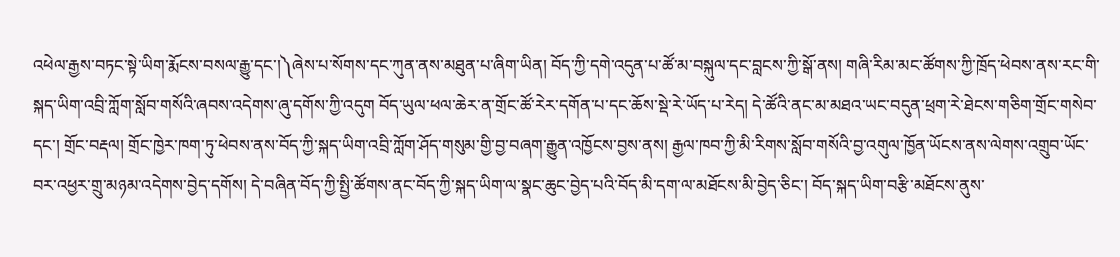འཕེལ་རྒྱས་བཏང་སྟེ་ཡིག་རྨོངས་བསལ་རྒྱུ་དང་།༽ཞེས་པ་སོགས་དང་ཀུན་ནས་མཐུན་པ་ཞིག་ཡིན། བོད་ཀྱི་དགེ་འདུན་པ་ཚོ་མ་བསྐུལ་དང་བླངས་ཀྱི་སྒོ་ནས། གཞི་རིམ་མང་ཚོགས་ཀྱི་ཁྲོད་ཕེབས་ནས་རང་གི་སྐད་ཡིག་འབྲི་ཀློག་སློབ་གསོའི་ཞབས་འདེགས་ཞུ་དགོས་ཀྱི་འདུག བོད་ཡུལ་ཕལ་ཆེར་ན་གྲོང་ཚོ་རེར་དགོན་པ་དང་ཆོས་སྡེ་རེ་ཡོད་པ་རེད། དེ་ཚོའི་ནང་མ་མཐའ་ཡང་བདུན་ཕྲག་རེ་ཐེངས་གཅིག་གྲོང་གསེབ་དང་། གྲོང་བརྡལ། གྲོང་ཁྱེར་ཁག་ཏུ་ཕེབས་ནས་བོད་ཀྱི་སྐད་ཡིག་འབྲི་ཀློག་ཤོད་གསུམ་གྱི་བྱ་བཞག་རྒྱུན་འཁྱོངས་བྱས་ནས། རྒྱལ་ཁབ་ཀྱི་མི་རིགས་སློབ་གསོའི་བྱ་འགུལ་ཁྱོན་ཡོངས་ནས་ལེགས་འགྲུབ་ཡོང་བར་འཕྱར་གྲུ་མཉམ་འདེགས་བྱེད་དགོས། དེ་བཞིན་བོད་ཀྱི་སྤྱི་ཚོགས་ནང་བོད་ཀྱི་སྐད་ཡིག་ལ་སྣང་ཆུང་བྱེད་པའི་བོད་མི་དག་ལ་མཐོངས་མི་བྱེད་ཅིང་། བོད་སྐད་ཡིག་བརྩི་མཐོངས་ནུས་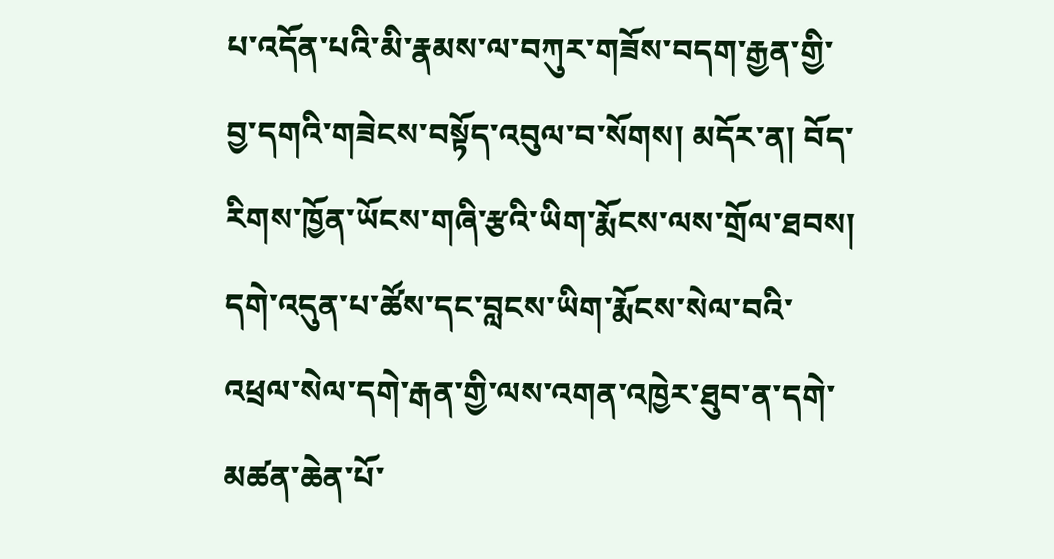པ་འདོན་པའི་མི་རྣམས་ལ་བཀུར་གཟོས་བདག་རྒྱན་གྱི་བྱ་དགའི་གཟེངས་བསྟོད་འབུལ་བ་སོགས། མདོར་ན། བོད་རིགས་ཁྱོན་ཡོངས་གཞི་རྩའི་ཡིག་རྨོངས་ལས་གྲོལ་ཐབས། དགེ་འདུན་པ་ཚོས་དང་བླངས་ཡིག་རྨོངས་སེལ་བའི་འཕྲལ་སེལ་དགེ་རྒན་གྱི་ལས་འགན་འཁྱེར་ཐུབ་ན་དགེ་མཚན་ཆེན་པོ་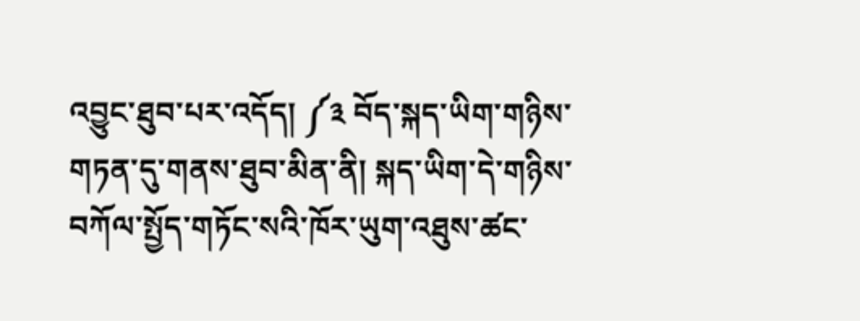འབྱུང་ཐུབ་པར་འདོད། ༼༣ བོད་སྐད་ཡིག་གཉིས་གཏན་དུ་གནས་ཐུབ་མིན་ནི། སྐད་ཡིག་དེ་གཉིས་བཀོལ་སྤྱོད་གཏོང་སའི་ཁོར་ཡུག་འཐུས་ཚང་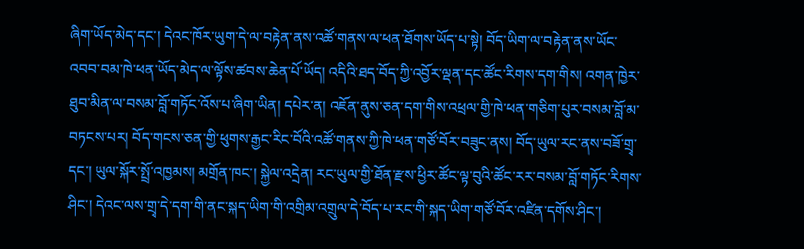ཞིག་ཡོད་མེད་དང་། དེའང་ཁོར་ཡུག་དེ་ལ་བརྟེན་ནས་འཚོ་གནས་ལ་ཕན་ཐོགས་ཡོད་པ་སྟེ། བོད་ཡིག་ལ་བརྟེན་ནས་ཡོང་འབབ་བམ་ཁེ་ཕན་ཡོད་མེད་ལ་ལྟོས་ཚབས་ཆེན་པོ་ཡོད། འདིའི་ཐད་བོད་ཀྱི་འབྱོར་ལྡན་དང་ཚོང་རིགས་དག་གིས། འགན་ཁྱེར་ཐུབ་མིན་ལ་བསམ་བློ་གཏོང་འོས་པ་ཞིག་ཡིན། དཔེར་ན། འཇོན་ནུས་ཅན་དག་གིས་འཕྲལ་གྱི་ཁེ་ཕན་གཅིག་པུར་བསམ་བློ་མ་བཏངས་པར། བོད་གངས་ཅན་གྱི་ཕུགས་རྒྱང་རིང་བོའི་འཚོ་གནས་ཀྱི་ཁེ་ཕན་གཙོ་བོར་བཟུང་ནས། བོད་ཡུལ་རང་ནས་བཟོ་གྲྭ་དང་། ཡུལ་སྐོར་སྤྲོ་འཁྱམས། མགྲོན་ཁང་། སྐྱེལ་འདྲེན། རང་ཡུལ་གྱི་ཐོན་རྫས་ཕྱིར་ཚོང་ལྟ་བུའི་ཚོང་རར་བསམ་བློ་གཏོང་རིགས་ཤིང་། དེའང་ལས་གྲྭ་དེ་དག་གི་ནང་སྐད་ཡིག་གི་འགྲིམ་འགྲུལ་དེ་བོད་པ་རང་གི་སྐད་ཡིག་གཙོ་བོར་འཛིན་དགོས་ཤིང་།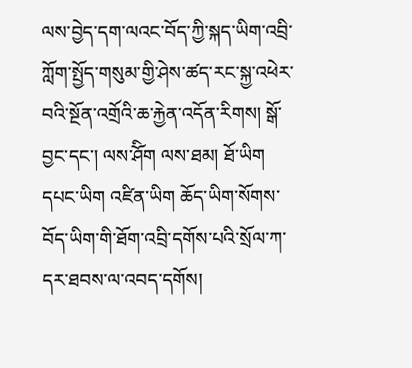ལས་བྱེད་དག་ལའང་བོད་ཀྱི་སྐད་ཡིག་འབྲི་ཀློག་སྤྱོད་གསུམ་གྱི་ཤེས་ཚད་རང་སྐྱ་འཕེར་བའི་སྔོན་འགྲོའི་ཆ་རྐྱེན་འདོན་རིགས། སྒོ་བྱང་དང་། ལས་ཤོིག ལས་ཐམ། ཐོ་ཡིག དཔང་ཡིག འཛིན་ཡིག ཆོད་ཡིག་སོགས་བོད་ཡིག་གི་ཐོག་འབྲི་དགོས་པའི་སྲོལ་ཀ་དར་ཐབས་ལ་འབད་དགོས།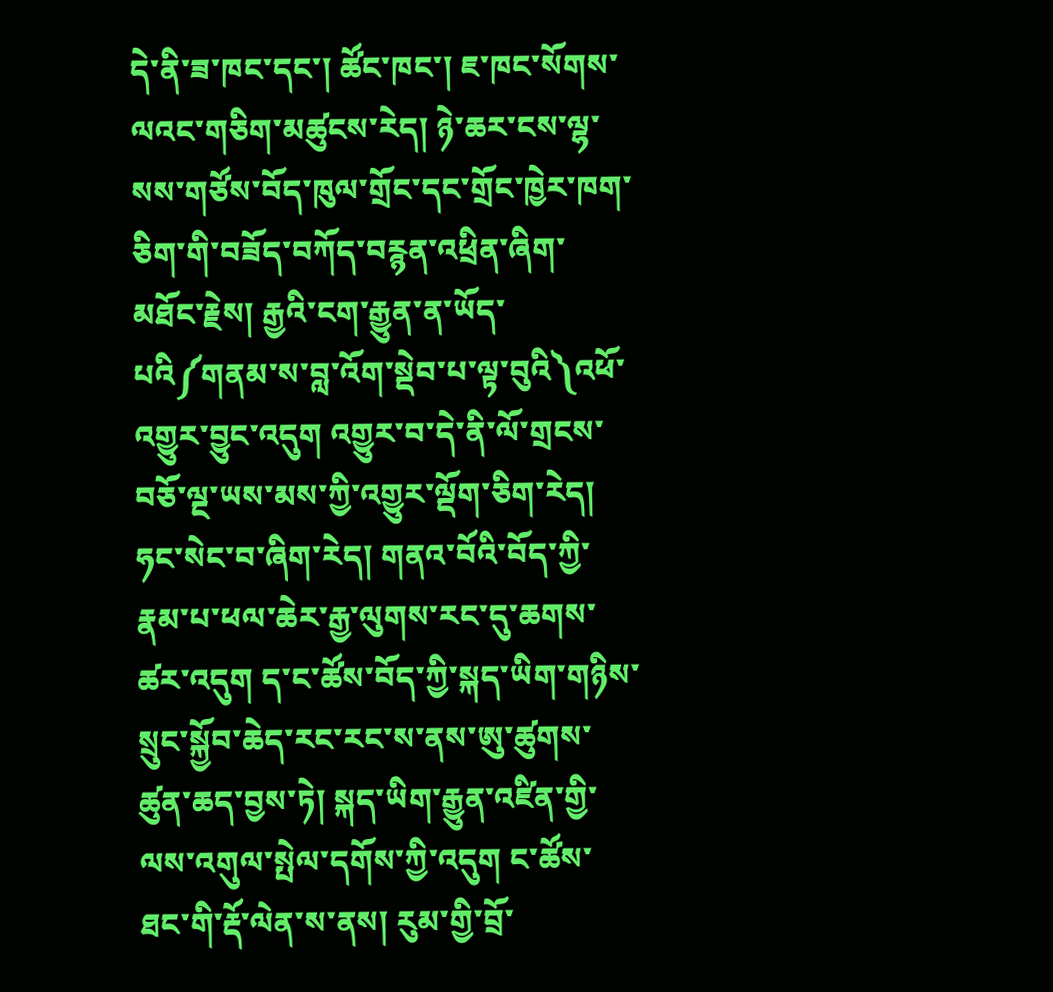དེ་ནི་ཟ་ཁང་དང་། ཚོང་ཁང་། ཇ་ཁང་སོགས་ལའང་གཅིག་མཚུངས་རེད། ཉེ་ཆར་ངས་ལྷ་སས་གཙོས་བོད་ཁུལ་གྲོང་དང་གྲོང་ཁྱེར་ཁག་ཅིག་གི་བཟོད་བཀོད་བརྙན་འཕྲིན་ཞིག་མཐོང་རྗེས། རྒྱའི་ངག་རྒྱུན་ན་ཡོད་པའི༼གནམ་ས་བླ་འོག་སྡེབ་པ་ལྟ་བུའི༽འཕོ་འགྱུར་བྱུང་འདུག འགྱུར་བ་དེ་ནི་ལོ་གྲངས་བཅོ་ལྔ་ཡས་མས་ཀྱི་འགྱུར་ལྡོག་ཅིག་རེད། ཧང་སེང་བ་ཞིག་རེད། གནའ་བོའི་བོད་ཀྱི་རྣམ་པ་ཕལ་ཆེར་རྒྱ་ལུགས་རང་དུ་ཆགས་ཚར་འདུག ད་ང་ཚོས་བོད་ཀྱི་སྐད་ཡིག་གཉིས་སྲུང་སྐྱོབ་ཆེད་རང་རང་ས་ནས་ཨུ་ཚུགས་ཚུན་ཆད་བྱས་ཏེ། སྐད་ཡིག་རྒྱུན་འཛིན་གྱི་ལས་འགུལ་སྤེལ་དགོས་ཀྱི་འདུག ང་ཚོས་ཐང་གི་རྡོ་ལེན་ས་ནས། རུམ་གྱི་བྲོ་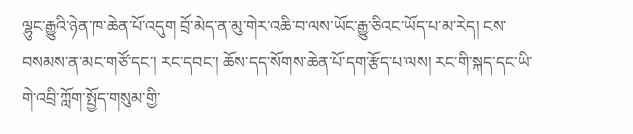ལྷུང་རྒྱུའི་ཉེན་ཁ་ཆེན་པོ་འདུག བྲོ་མེད་ན་མུ་གེར་འཆི་བ་ལས་ཡོང་རྒྱུ་ཅིའང་ཡོད་པ་མ་རེད། ངས་བསམས་ན་མང་གཙོ་དང་། རང་དབང་། ཆོས་དད་སོགས་ཆེན་པོ་དག་རྩོད་པ་ལས། རང་གི་སྐད་དང་ཡི་གེ་འབྲི་ཀློག་སྤྱོད་གསུམ་གྱི་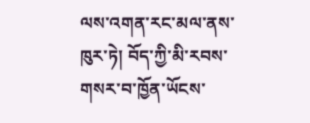ལས་འགན་རང་མལ་ནས་ཁུར་ཏེ། བོད་ཀྱི་མི་རབས་གསར་བ་ཁྱོན་ཡོངས་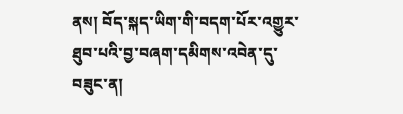ནས། བོད་སྐད་ཡིག་གི་བདག་པོར་འགྱུར་ཐུབ་པའི་བྱ་བཞག་དམིགས་འབེན་དུ་བཟུང་ན།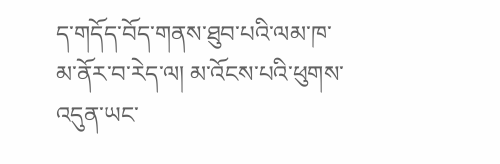ད་གདོད་བོད་གནས་ཐུབ་པའི་ལམ་ཁ་མ་ནོར་བ་རེད་ལ། མ་འོངས་པའི་ཕུགས་འདུན་ཡང་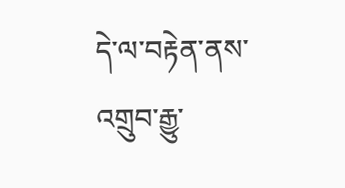དེ་ལ་བརྟེན་ནས་འགྲུབ་རྒྱུ་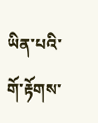ཡིན་པའི་གོ་རྟོགས་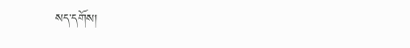སད་དགོས།